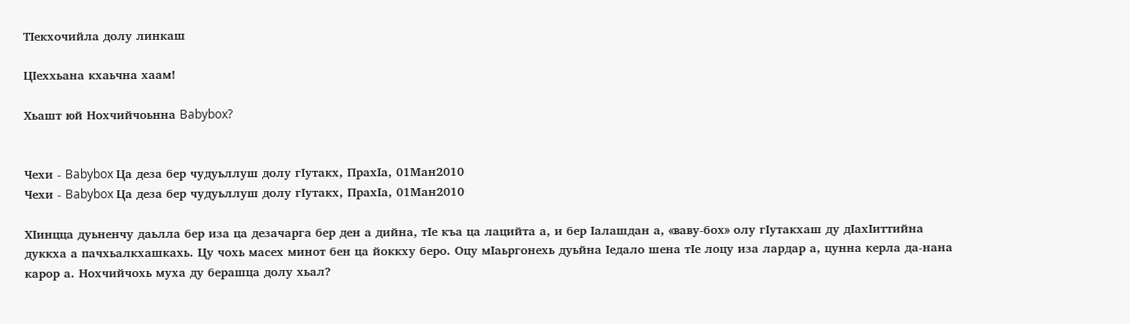ТIекхочийла долу линкаш

ЦIеххьана кхаьчна хаам!

Хьашт юй Нохчийчоьнна Babybox?


Чехи - Babybox Ца деза бер чудуьллуш долу гIутакх, ПрахIа, 01Ман2010
Чехи - Babybox Ца деза бер чудуьллуш долу гIутакх, ПрахIа, 01Ман2010

ХIинцца дуьненчу даьлла бер иза ца дезачарга бер ден а дийна, тIе къа ца лацийта а, и бер Iалашдан а, «ваву-бох» олу гIутакхаш ду дIахIиттийна дуккха а пачхьалкхашкахь. Цу чохь масех минот бен ца йоккху беро. Оцу мIаьргонехь дуьйна Iедало шена тIе лоцу иза лардар а, цунна керла да-нана карор а. Нохчийчохь муха ду берашца долу хьал?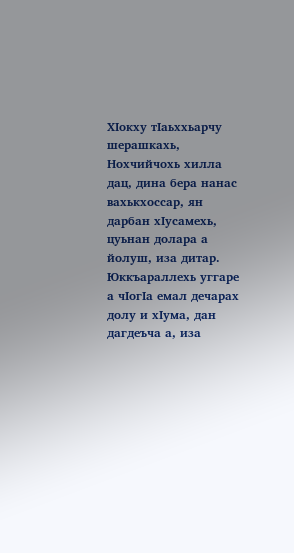ХIокху тIаьххьарчу шерашкахь, Нохчийчохь хилла дац, дина бера нанас вахькхоссар, ян дарбан хIусамехь, цуьнан долара а йолуш, иза дитар. Юккъараллехь уггаре а чIогIа емал дечарах долу и хIума, дан дагдеъча а, иза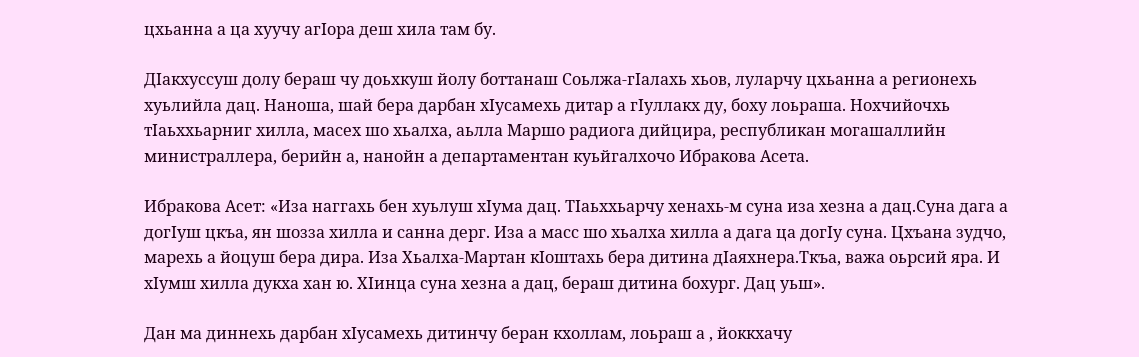цхьанна а ца хуучу агIора деш хила там бу.

ДIакхуссуш долу бераш чу доьхкуш йолу боттанаш Соьлжа-гIалахь хьов, луларчу цхьанна а регионехь хуьлийла дац. Наноша, шай бера дарбан хIусамехь дитар а гIуллакх ду, боху лоьраша. Нохчийочхь тIаьххьарниг хилла, масех шо хьалха, аьлла Маршо радиога дийцира, республикан могашаллийн министраллера, берийн а, нанойн а департаментан куьйгалхочо Ибракова Асета.

Ибракова Асет: «Иза наггахь бен хуьлуш хIума дац. ТIаьххьарчу хенахь-м суна иза хезна а дац.Суна дага а догIуш цкъа, ян шозза хилла и санна дерг. Иза а масс шо хьалха хилла а дага ца догIу суна. Цхъана зудчо, марехь а йоцуш бера дира. Иза Хьалха-Мартан кIоштахь бера дитина дIаяхнера.Ткъа, важа оьрсий яра. И хIумш хилла дукха хан ю. ХIинца суна хезна а дац, бераш дитина бохург. Дац уьш».

Дан ма диннехь дарбан хIусамехь дитинчу беран кхоллам, лоьраш а , йоккхачу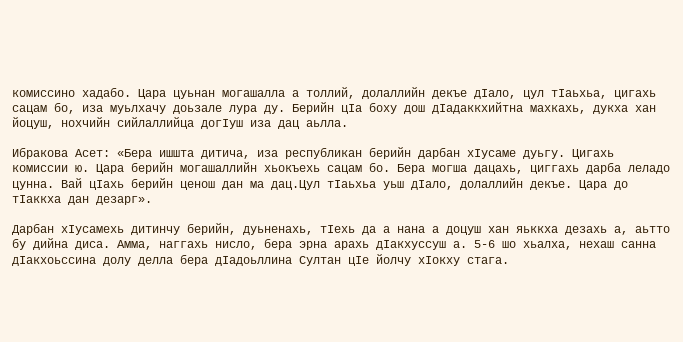комиссино хадабо. Цара цуьнан могашалла а толлий, долаллийн декъе дIало, цул тIаьхьа, цигахь сацам бо, иза муьлхачу доьзале лура ду. Берийн цIа боху дош дIадаккхийтна махкахь, дукха хан йоцуш, нохчийн сийлаллийца догIуш иза дац аьлла.

Ибракова Асет: «Бера ишшта дитича, иза республикан берийн дарбан хIусаме дуьгу. Цигахь комиссии ю. Цара берийн могашаллийн хьокъехь сацам бо. Бера могша дацахь, циггахь дарба леладо цунна. Вай цIахь берийн ценош дан ма дац.Цул тIаьхьа уьш дIало, долаллийн декъе. Цара до тIаккха дан дезарг».

Дарбан хIусамехь дитинчу берийн, дуьненахь, тIехь да а нана а доцуш хан яьккха дезахь а, аьтто бу дийна диса. Амма, наггахь нисло, бера эрна арахь дIакхуссуш а. 5-6 шо хьалха, нехаш санна дIакхоьссина долу делла бера дIадоьллина Султан цIе йолчу хIокху стага.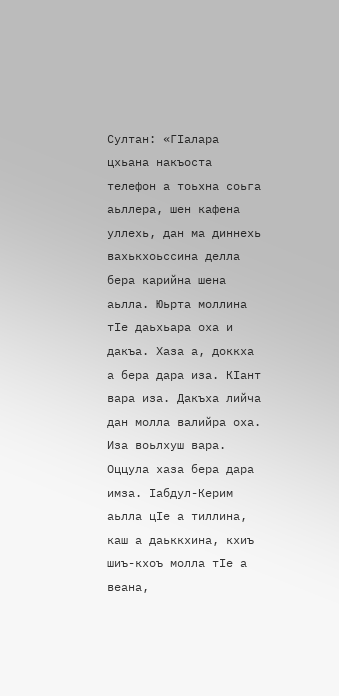Султан: «ГIалара цхьана накъоста телефон а тоьхна соьга аьллера, шен кафена уллехь, дан ма диннехь вахькхоьссина делла бера карийна шена аьлла. Юьрта моллина тIе даьхьара оха и дакъа. Хаза а, доккха а бера дара иза. КIант вара иза. Дакъха лийча дан молла валийра оха. Иза воьлхуш вара. Оццула хаза бера дара имза. Iабдул-Керим аьлла цIе а тиллина, каш а даьккхина, кхиъ шиъ-кхоъ молла тIе а веана,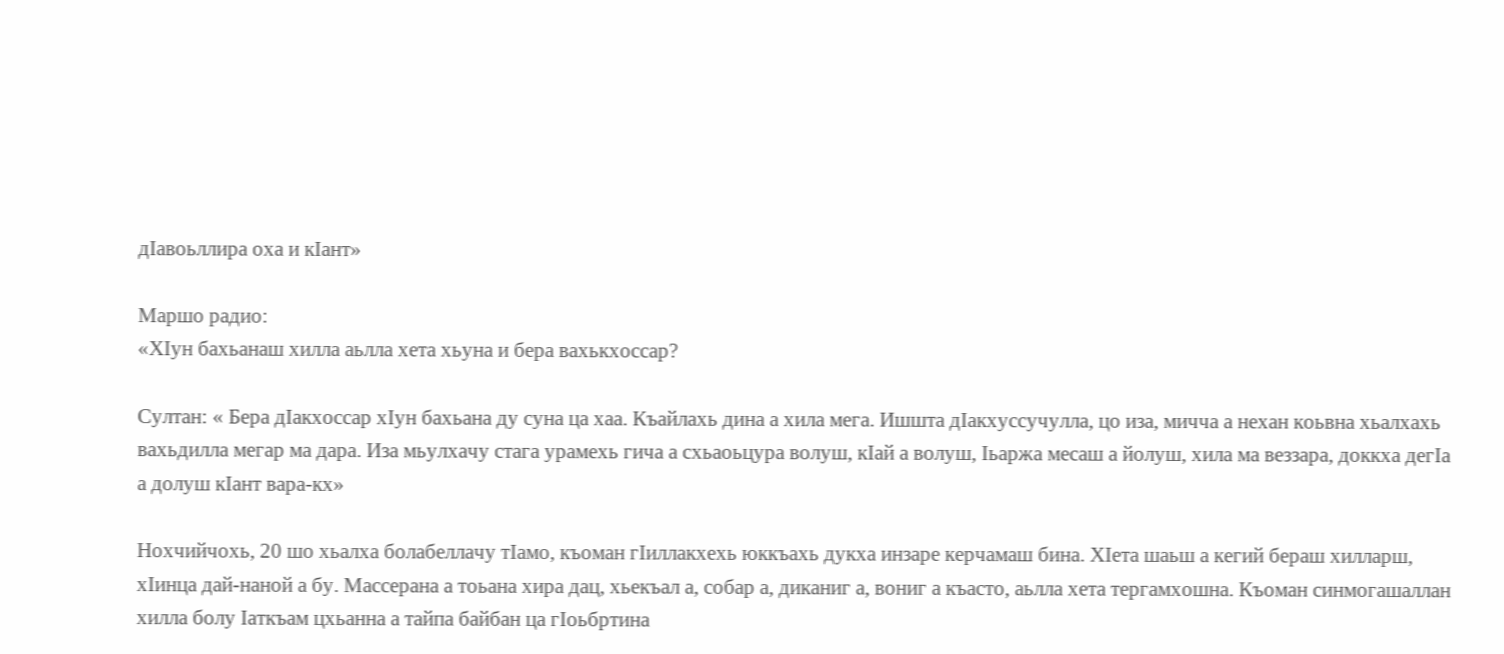дIавоьллира оха и кIант»

Маршо радио:
«ХIун бахьанаш хилла аьлла хета хьуна и бера вахькхоссар?

Султан: « Бера дIакхоссар хIун бахьана ду суна ца хаа. Къайлахь дина а хила мега. Ишшта дIакхуссучулла, цо иза, мичча а нехан коьвна хьалхахь вахьдилла мегар ма дара. Иза мьулхачу стага урамехь гича а схьаоьцура волуш, кIай а волуш, Iьаржа месаш а йолуш, хила ма веззара, доккха дегIа а долуш кIант вара-кх»

Нохчийчохь, 20 шо хьалха болабеллачу тIамо, къоман гIиллакхехь юккъахь дукха инзаре керчамаш бина. ХIета шаьш а кегий бераш хилларш, хIинца дай-наной а бу. Массерана а тоьана хира дац, хьекъал а, собар а, диканиг а, вониг а къасто, аьлла хета тергамхошна. Къоман синмогашаллан хилла болу Iаткъам цхьанна а тайпа байбан ца гIоьбртина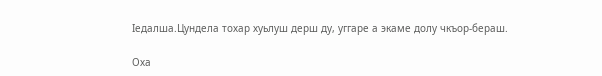Iедалша.Цундела тохар хуьлуш дерш ду, уггаре а экаме долу чкъор-бераш.

Оха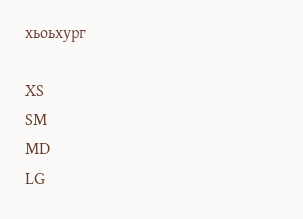хьоьхург

XS
SM
MD
LG